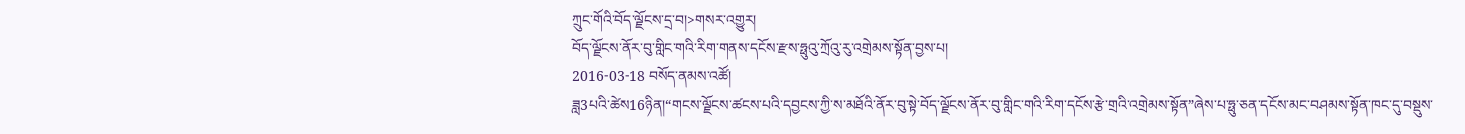ཀྲུང་གོའི་བོད་ལྗོངས་དྲ་བ།>གསར་འགྱུར།
བོད་ལྗོངས་ནོར་བུ་གླིང་གའི་རིག་གནས་དངོས་རྫས་ཧྥུའུ་ཀྲོའུ་རུ་འགྲེམས་སྟོན་བྱས་པ།
2016-03-18 བསོད་ནམས་འཚོ།
ཟླ3པའི་ཚེས16ཉིན།“གངས་ལྗོངས་ཚངས་པའི་དབྱངས་ཀྱི་ས་མཐོའི་ནོར་བུ་སྟེ་བོད་ལྗོངས་ནོར་བུ་གླིང་གའི་རིག་དངོས་རྩེ་གྲའི་འགྲེམས་སྟོན”ཞེས་པ་ཧྥུ་ཅན་དངོས་མང་བཤམས་སྟོན་ཁང་དུ་བསྡུས་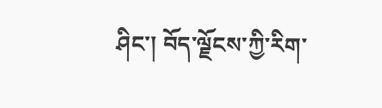ཤིང་། བོད་ལྗོངས་ཀྱི་རིག་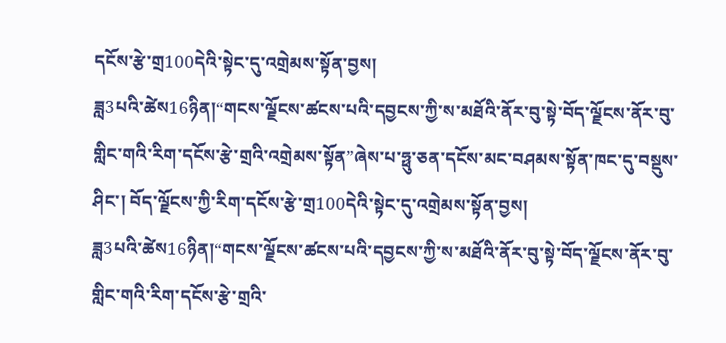དངོས་རྩེ་གྲ100དེའི་སྟེང་དུ་འགྲེམས་སྟོན་བྱས།
ཟླ3པའི་ཚེས16ཉིན།“གངས་ལྗོངས་ཚངས་པའི་དབྱངས་ཀྱི་ས་མཐོའི་ནོར་བུ་སྟེ་བོད་ལྗོངས་ནོར་བུ་གླིང་གའི་རིག་དངོས་རྩེ་གྲའི་འགྲེམས་སྟོན”ཞེས་པ་ཧྥུ་ཅན་དངོས་མང་བཤམས་སྟོན་ཁང་དུ་བསྡུས་ཤིང་། བོད་ལྗོངས་ཀྱི་རིག་དངོས་རྩེ་གྲ100དེའི་སྟེང་དུ་འགྲེམས་སྟོན་བྱས།
ཟླ3པའི་ཚེས16ཉིན།“གངས་ལྗོངས་ཚངས་པའི་དབྱངས་ཀྱི་ས་མཐོའི་ནོར་བུ་སྟེ་བོད་ལྗོངས་ནོར་བུ་གླིང་གའི་རིག་དངོས་རྩེ་གྲའི་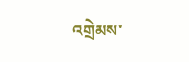འགྲེམས་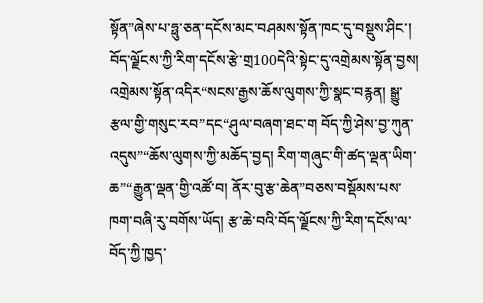སྟོན”ཞེས་པ་ཧྥུ་ཅན་དངོས་མང་བཤམས་སྟོན་ཁང་དུ་བསྡུས་ཤིང་། བོད་ལྗོངས་ཀྱི་རིག་དངོས་རྩེ་གྲ100དེའི་སྟེང་དུ་འགྲེམས་སྟོན་བྱས།
འགྲེམས་སྟོན་འདིར“སངས་རྒྱས་ཆོས་ལུགས་ཀྱི་སྣང་བརྙན། སྒྱུ་རྩལ་གྱི་གསུང་རབ”དང“ཤུལ་བཞག་ཐང་ག བོད་ཀྱི་ཤེས་བྱ་ཀུན་འདུས”“ཆོས་ལུགས་ཀྱི་མཆོད་བྱད། རིག་གཞུང་གི་ཚད་ལྡན་ཡིག་ཆ”“རྒྱུན་ལྡན་གྱི་འཚོ་བ། ནོར་བུ་རྩ་ཆེན”བཅས་བསྡོམས་པས་ཁག་བཞི་རུ་བགོས་ཡོད། རྩ་ཆེ་བའི་བོད་ལྗོངས་ཀྱི་རིག་དངོས་ལ་བོད་ཀྱི་ཁྱད་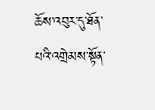ཆོས་འབུར་དུ་ཐོན་པའི་འགྲེམས་སྟོན་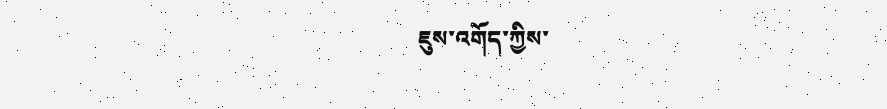ཇུས་འགོད་ཀྱིས་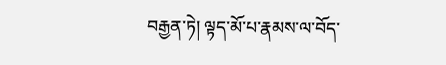བརྒྱན་ཏེ། ལྟད་མོ་པ་རྣམས་ལ་བོད་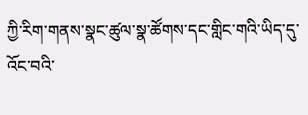ཀྱི་རིག་གནས་སྣང་ཚུལ་སྣ་ཚོགས་དང་གླིང་གའི་ཡིད་དུ་འོང་བའི་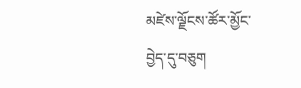མཛེས་ལྗོངས་ཚོར་མྱོང་བྱེད་དུ་བཅུག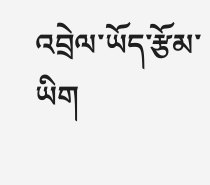འབྲེལ་ཡོད་རྩོམ་ཡིག